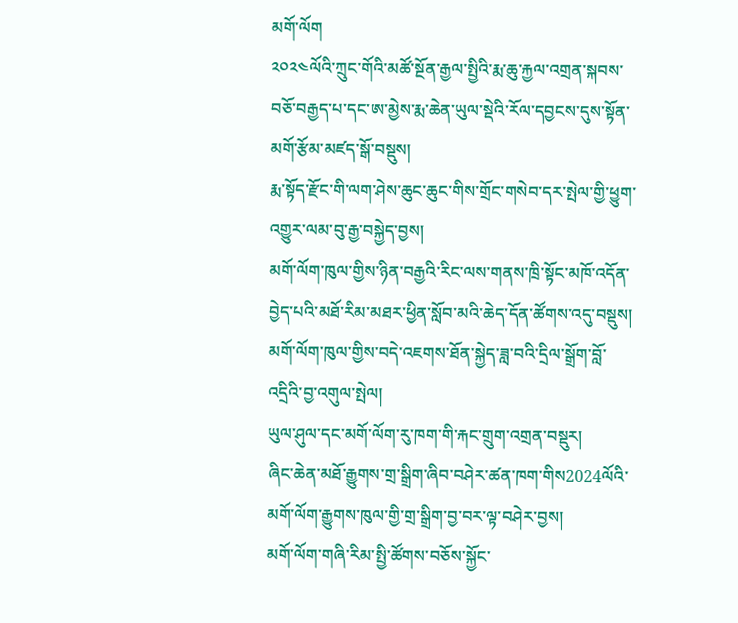མགོ་ལོག
༢༠༢༤ལོའི་ཀྲུང་གོའི་མཚོ་སྔོན་རྒྱལ་སྤྱིའི་རྨ་ཆུ་རྐྱལ་འགྲན་སྐབས་བཅོ་བརྒྱད་པ་དང་ཨ་མྱེས་རྨ་ཆེན་ཡུལ་སྡེའི་རོལ་དབྱངས་དུས་སྟོན་མགོ་རྩོམ་མཛད་སྒོ་བསྡུས།
རྨ་སྟོད་རྫོང་གི་ལག་ཤེས་ཆུང་ཆུང་གིས་གྲོང་གསེབ་དར་སྤེལ་གྱི་ཕྱུག་འགྱུར་ལམ་བུ་རྒྱ་བསྐྱེད་བྱས།
མགོ་ལོག་ཁུལ་གྱིས་ཉིན་བརྒྱའི་རིང་ལས་གནས་ཁྲི་སྟོང་མཁོ་འདོན་བྱེད་པའི་མཐོ་རིམ་མཐར་ཕྱིན་སློབ་མའི་ཆེད་དོན་ཚོགས་འདུ་བསྡུས།
མགོ་ལོག་ཁུལ་གྱིས་བདེ་འཇགས་ཐོན་སྐྱེད་ཟླ་བའི་དྲིལ་སྒྲོག་བློ་འདྲིའི་བྱ་འགུལ་སྤེལ།
ཡུལ་ཤུལ་དང་མགོ་ལོག་རུ་ཁག་གི་རྐང་གྲུག་འགྲན་བསྡུར།
ཞིང་ཆེན་མཐོ་རྒྱུགས་གྲ་སྒྲིག་ཞིབ་བཤེར་ཚན་ཁག་གིས2024ལོའི་མགོ་ལོག་རྒྱུགས་ཁུལ་གྱི་གྲ་སྒྲིག་བྱ་བར་ལྟ་བཤེར་བྱས།
མགོ་ལོག་གཞི་རིམ་སྤྱི་ཚོགས་བཅོས་སྐྱོང་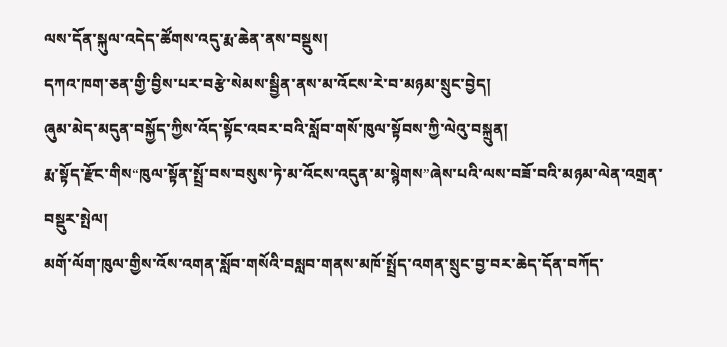ལས་དོན་སྐུལ་འདེད་ཚོགས་འདུ་རྨ་ཆེན་ནས་བསྡུས།
དཀའ་ཁག་ཅན་གྱི་བྱིས་པར་བརྩེ་སེམས་སྦྱིན་ནས་མ་འོངས་རེ་བ་མཉམ་སྲུང་བྱེད།
ཞུམ་མེད་མདུན་བསྐྱོད་ཀྱིས་འོད་སྟོང་འབར་བའི་སློབ་གསོ་ཁུལ་སྟོབས་ཀྱི་ལེའུ་བསྐྲུན།
རྨ་སྟོད་རྫོང་གིས“ཁུལ་སྟོན་སྤྲོ་བས་བསུས་ཏེ་མ་འོངས་འདུན་མ་སྙེགས”ཞེས་པའི་ལས་བཟོ་བའི་མཉམ་ལེན་འགྲན་བསྡུར་སྤེལ།
མགོ་ལོག་ཁུལ་གྱིས་འོས་འགན་སློབ་གསོའི་བསླབ་གནས་མཁོ་སྤྲོད་འགན་སྲུང་བྱ་བར་ཆེད་དོན་བཀོད་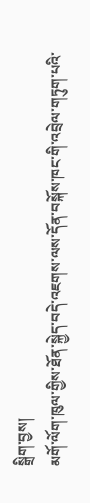སྒྲིག་བྱས།
མགོ་ལོག་ཁུལ་གྱིས་ཐོན་སྐྱེད་བདེ་འཇགས་ལས་དོན་བསྐོས་ཁང་གི་འབྲེལ་གཏུག་པའི་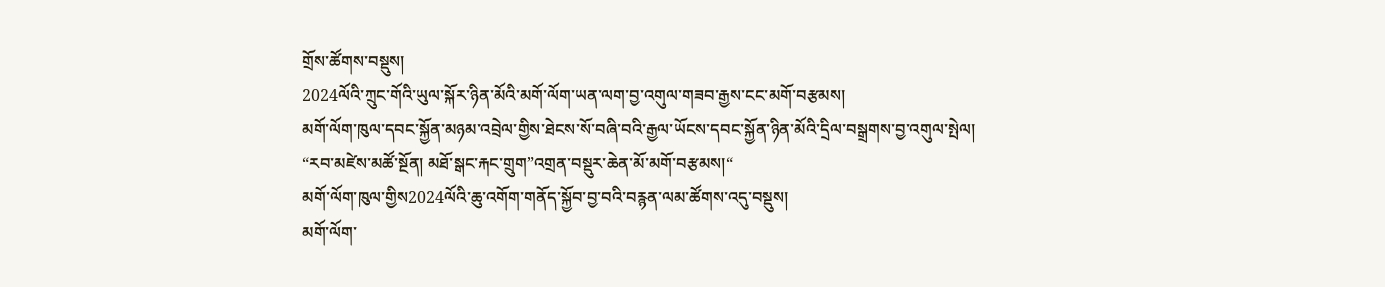གྲོས་ཚོགས་བསྡུས།
2024ལོའི་ཀྲུང་གོའི་ཡུལ་སྐོར་ཉིན་མོའི་མགོ་ལོག་ཡན་ལག་བྱ་འགུལ་གཟབ་རྒྱས་ངང་མགོ་བརྩམས།
མགོ་ལོག་ཁུལ་དབང་སྐྱོན་མཉམ་འབྲེལ་གྱིས་ཐེངས་སོ་བཞི་བའི་རྒྱལ་ཡོངས་དབང་སྐྱོན་ཉིན་མོའི་དྲིལ་བསྒྲགས་བྱ་འགུལ་སྤེལ།
“རབ་མཛེས་མཚོ་སྔོན། མཐོ་སྒང་རྐང་གྲུག”འགྲན་བསྡུར་ཆེན་མོ་མགོ་བརྩམས།“
མགོ་ལོག་ཁུལ་གྱིས2024ལོའི་ཆུ་འགོག་གནོད་སྐྱོབ་བྱ་བའི་བརྙན་ལམ་ཚོགས་འདུ་བསྡུས།
མགོ་ལོག་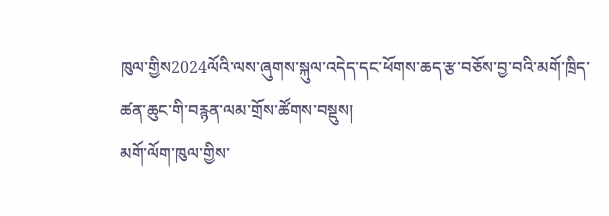ཁུལ་གྱིས2024ལོའི་ལས་ཞུགས་སྐུལ་འདེད་དང་ཕོགས་ཆད་རྩ་བཅོས་བྱ་བའི་མགོ་ཁྲིད་ཚན་ཆུང་གི་བརྙན་ལམ་གྲོས་ཚོགས་བསྡུས།
མགོ་ལོག་ཁུལ་གྱིས་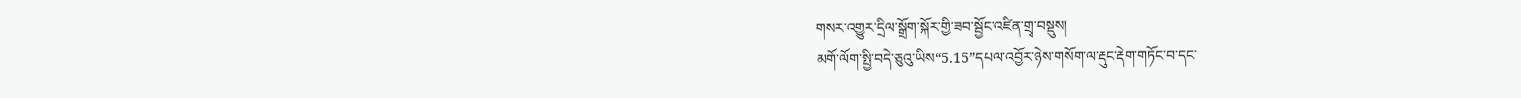གསར་འགྱུར་དྲིལ་སྒྲོག་སྐོར་གྱི་ཟབ་སྦྱོང་འཛིན་གྲྭ་བསྡུས།
མགོ་ལོག་སྤྱི་བདེ་ཅུའུ་ཡིས“5.15”དཔལ་འབྱོར་ཉེས་གསོག་ལ་རྡུང་རྡེག་གཏོང་བ་དང་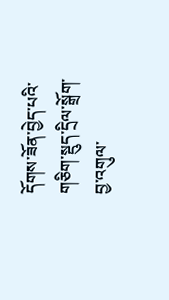དོགས་ཟོན་བྱེད་པའི་གཅིག་སྡུད་དྲིལ་སྒྲོག་བྱ་འགུལ་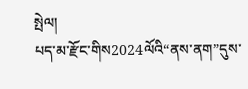སྤེལ།
པད་མ་རྫོང་གིས2024ལོའི“ནས་ནག”དུས་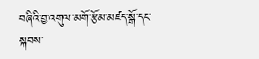བཞིའི་བྱ་འགུལ་མགོ་རྩོམ་མཛད་སྒོ་དང་སྐབས་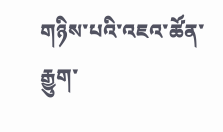གཉིས་པའི་འཇའ་ཚོན་རྒྱུག་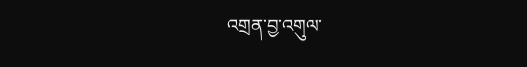འགྲན་བྱ་འགུལ་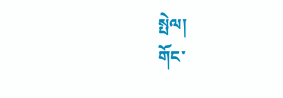སྤེལ།
གོང་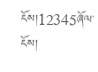ངོས།12345ཞོལ་ངོས།